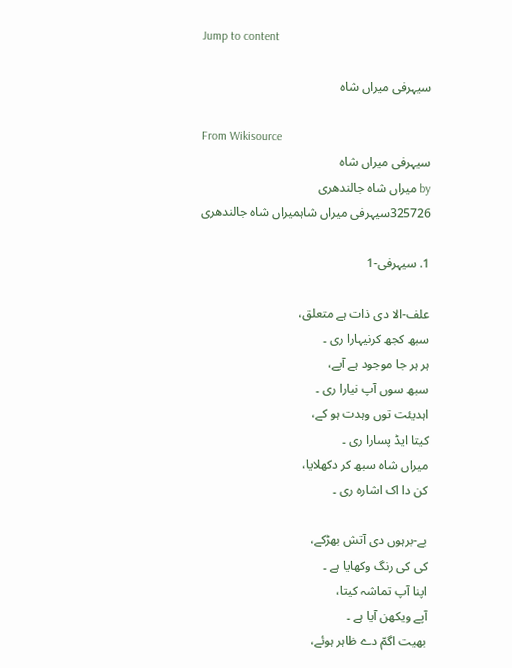Jump to content

سیہرفی میراں شاہ

From Wikisource
سیہرفی میراں شاہ
by میراں شاہ جالندھری
325726سیہرفی میراں شاہمیراں شاہ جالندھری

1. سیہرفی-1

علف-الا دی ذات ہے متعلق،
سبھ کجھ کرنیہارا ری ۔
ہر ہر جا موجود ہے آپے،
سبھ سوں آپ نیارا ری ۔
اہدیئت توں وہدت ہو کے،
کیتا ایڈ پسارا ری ۔
میراں شاہ سبھ کر دکھلایا،
کن دا اک اشارہ ری ۔

بے-برہوں دی آتش بھڑکے،
کی کی رنگ وکھایا ہے ۔
اپنا آپ تماشہ کیتا،
آپے ویکھن آیا ہے ۔
بھیت اگمّ دے ظاہر ہوئے،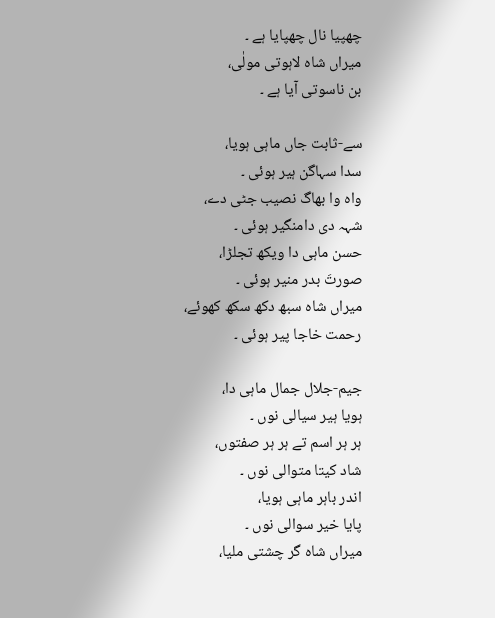چھپیا نال چھپایا ہے ۔
میراں شاہ لاہوتی مولٰی،
بن ناسوتی آیا ہے ۔

سے-ثابت جاں ماہی ہویا،
سدا سہاگن ہیر ہوئی ۔
واہ وا بھاگ نصیب جٹی دے،
شہہ دی دامنگیر ہوئی ۔
حسن ماہی دا ویکھ تجلڑا،
صورتَ بدر منیر ہوئی ۔
میراں شاہ سبھ دکھ سکھ کھوئے،
رحمت خاجا پیر ہوئی ۔

جیم-جلال جمال ماہی دا،
ہویا ہیر سیالی نوں ۔
ہر ہر اسم تے ہر ہر صفتوں،
شاد کیتا متوالی نوں ۔
اندر باہر ماہی ہویا،
پایا خیر سوالی نوں ۔
میراں شاہ گر چشتی ملیا،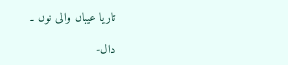تاریا عیباں والی نوں ۔

دال-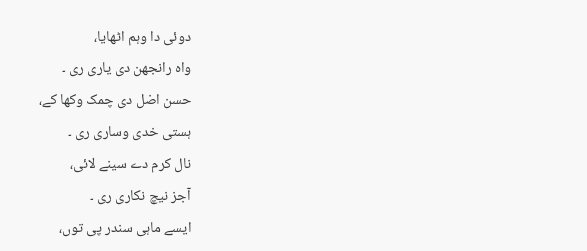دوئی دا وہم اٹھایا،
واہ رانجھن دی یاری ری ۔
حسن اضل دی چمک وکھا کے،
ہستی خدی وساری ری ۔
نال کرم دے سینے لائی،
آجز نیچ نکاری ری ۔
ایسے ماہی سندر پی توں،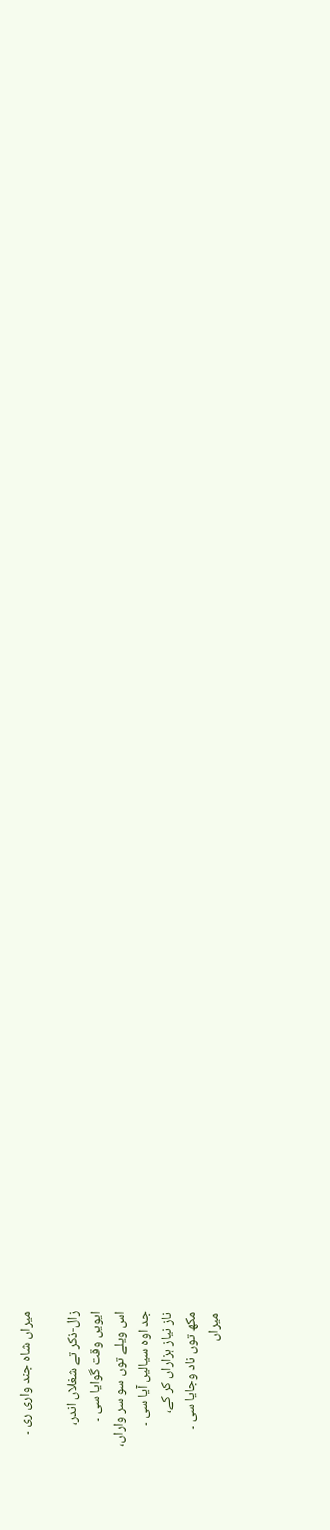میراں شاہ جند واری ری ۔

زال-ذکر تے شغلاں اندر،
ایویں وقت گوایا سی ۔
اس ویلے توں سو سر واراں،
جد اوہ سیالیں آیا سی ۔
ناز نیاز ہزاراں کر کے،
مکھ توں ناد وجایا سی ۔
میراں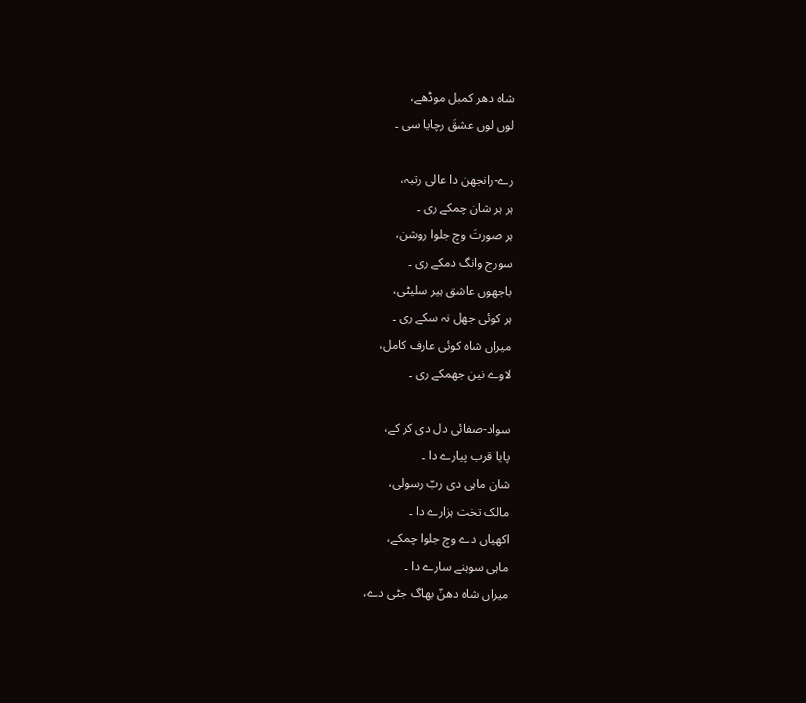شاہ دھر کمبل موڈھے،
لوں لوں عشقَ رچایا سی ۔

رے-رانجھن دا عالی رتبہ،
ہر ہر شان چمکے ری ۔
ہر صورتَ وچ جلوا روشن،
سورج وانگ دمکے ری ۔
باجھوں عاشق ہیر سلیٹی،
ہر کوئی جھل نہ سکے ری ۔
میراں شاہ کوئی عارف کامل،
لاوے نین جھمکے ری ۔

سواد-صفائی دل دی کر کے،
پایا قرب پیارے دا ۔
شان ماہی دی ربّ رسولی،
مالک تخت ہزارے دا ۔
اکھیاں دے وچ جلوا چمکے،
ماہی سوہنے سارے دا ۔
میراں شاہ دھنّ بھاگ جٹی دے،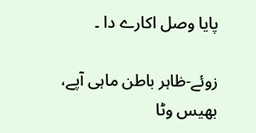پایا وصل اکارے دا ۔

زوئے-ظاہر باطن ماہی آپے،
بھیس وٹا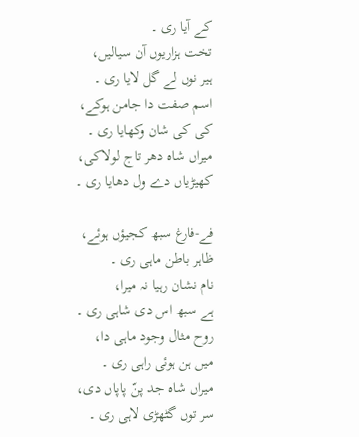کے آیا ری ۔
تخت ہزاریوں آن سیالیں،
ہیر نوں لے گل لایا ری ۔
اسم صفت دا جامن ہوکے،
کی کی شان وکھایا ری ۔
میراں شاہ دھر تاج لولاکی،
کھیڑیاں دے ول دھایا ری ۔

فے-فارغ سبھ کجیؤں ہوئے،
ظاہر باطن ماہی ری ۔
نام نشان رہیا نہ میرا،
ہے سبھ اس دی شاہی ری ۔
روح مثال وجود ماہی دا،
میں ہن ہوئی راہی ری ۔
میراں شاہ جد پنّ پاپاں دی،
سر توں گٹھڑی لاہی ری ۔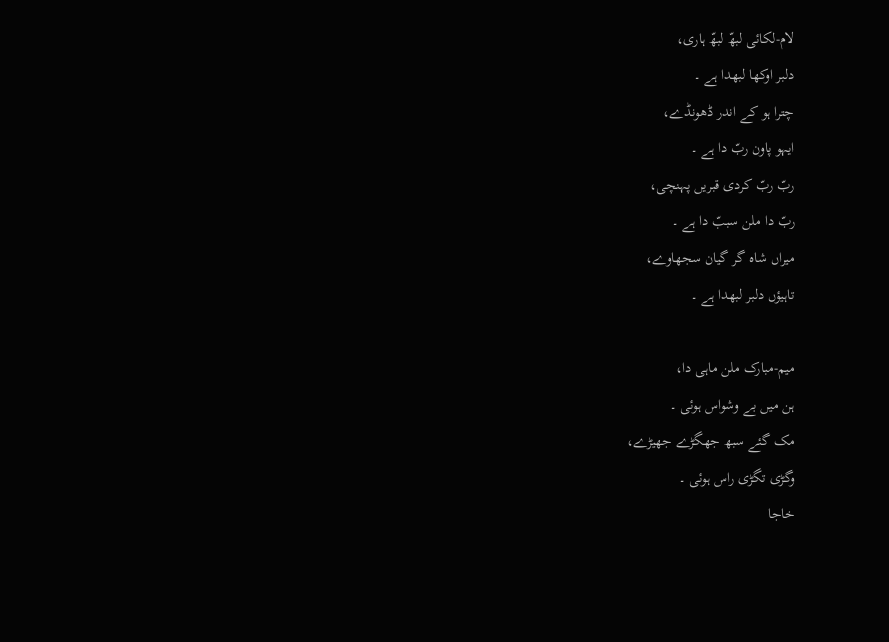لام-لکائی لبھّ لبھّ ہاری،
دلبر اوکھا لبھدا ہے ۔
چترا ہو کے اندر ڈھونڈے،
ایہو پاون ربّ دا ہے ۔
ربّ ربّ کردی قبریں پہنچی،
ربّ دا ملن سببّ دا ہے ۔
میراں شاہ گر گیان سجھاوے،
تاہیؤں دلبر لبھدا ہے ۔

میم-مبارک ملن ماہی دا،
ہن میں بے وشواس ہوئی ۔
مک گئے سبھ جھگڑے جھیڑے،
وگڑی تگڑی راس ہوئی ۔
خاجا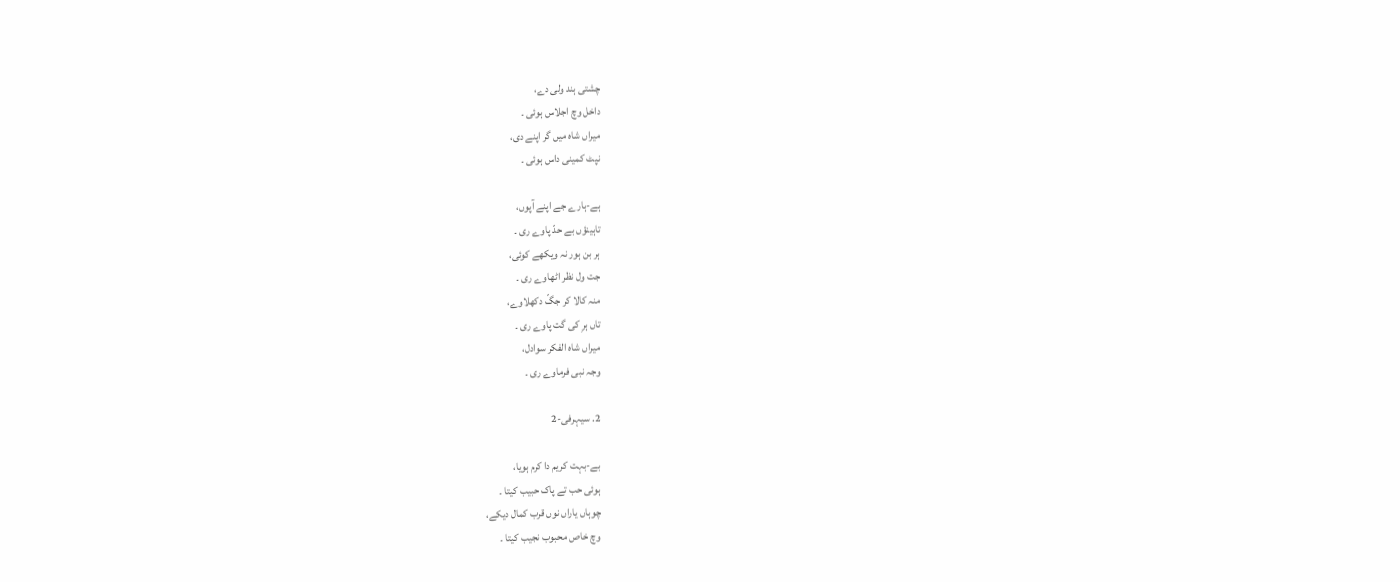چشتی ہند ولی دے،
داخل وچ اجلاس ہوئی ۔
میراں شاہ میں گر اپنے دی،
نپٹ کمینی داس ہوئی ۔

ہے-ہارے جے اپنے آپوں،
تاہینؤں بے حدّ پاوے ری ۔
ہر بن ہور نہ ویکھے کوئی،
جت ول نظر اٹھاوے ری ۔
منہ کالا کر جگّ دکھلاوے،
تاں ہرِ کی گت پاوے ری ۔
میراں شاہ الفکر سوادل،
وجہ نبی فرماوے ری ۔

2. سیہرفی-2

بے-بہت کریم دا کرم ہویا،
ہوئی حب تے پاک حبیب کیتا ۔
چوہاں یاراں نوں قرب کمال دیکے،
وچ خاص محبوب نجیب کیتا ۔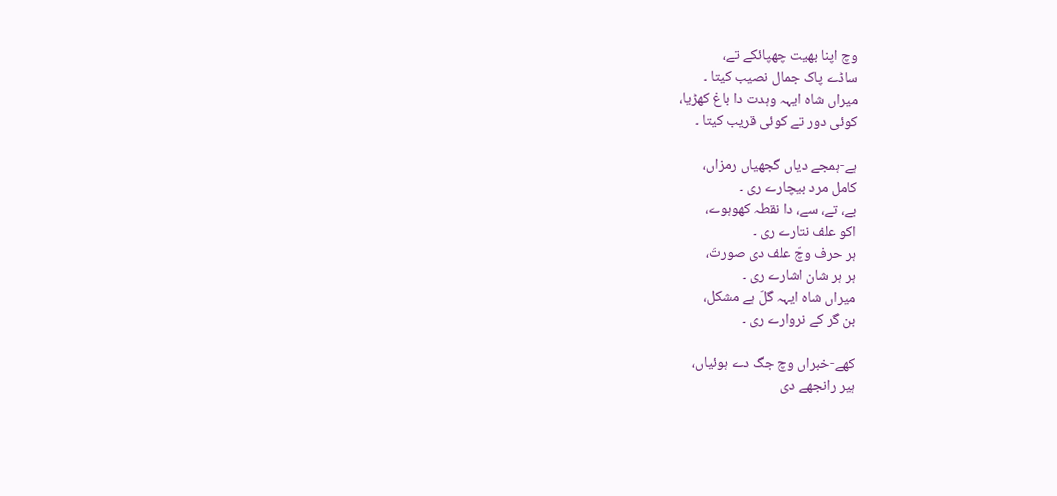وچ اپنا بھیت چھپائکے تے،
ساڈے پاک جمال نصیب کیتا ۔
میراں شاہ ایہہ وہدت دا باغ کھڑیا،
کوئی دور تے کوئی قریب کیتا ۔

ہے-ہمجے دیاں گجھیاں رمزاں،
کامل مرد بیچارے ری ۔
بے، تے، سے، دا نقطہ کھوہوے،
اکو علف نتارے ری ۔
ہر حرف وچّ علف دی صورتَ،
ہر ہر شان اشارے ری ۔
میراں شاہ ایہہ گلّ ہے مشکل،
بن گر کے نروارے ری ۔

کھے-خبراں وچ جگ دے ہوئیاں،
ہیر رانجھے دی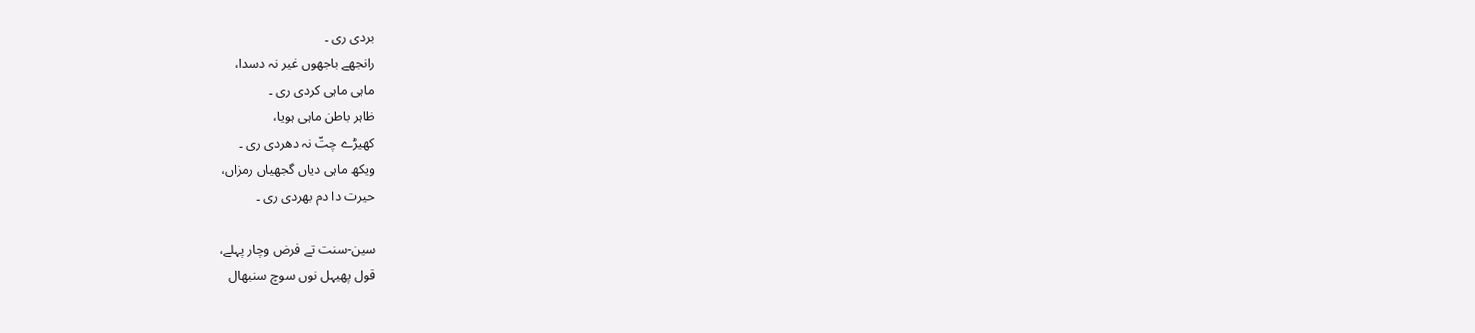بردی ری ۔
رانجھے باجھوں غیر نہ دسدا،
ماہی ماہی کردی ری ۔
ظاہر باطن ماہی ہویا،
کھیڑے چتّ نہ دھردی ری ۔
ویکھ ماہی دیاں گجھیاں رمزاں،
حیرت دا دم بھردی ری ۔

سین-سنت تے فرض وچار پہلے،
قول پھیہل نوں سوچ سنبھال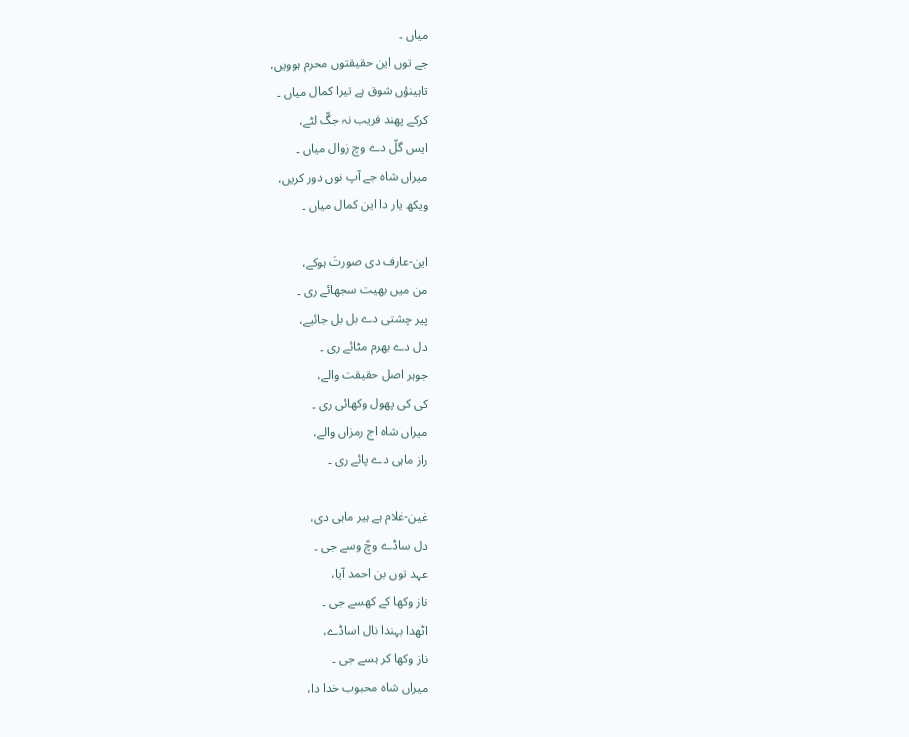میاں ۔
جے توں این حقیقتوں محرم ہوویں،
تاہینؤں شوق ہے تیرا کمال میاں ۔
کرکے پھند فریب نہ جگّ لٹے،
ایس گلّ دے وچ زوال میاں ۔
میراں شاہ جے آپ نوں دور کریں،
ویکھ یار دا این کمال میاں ۔

این-عارف دی صورتَ ہوکے،
من میں بھیت سجھائے ری ۔
پیر چشتی دے بل بل جائیے،
دل دے بھرم مٹائے ری ۔
جوہر اصل حقیقت والے،
کی کی پھول وکھائی ری ۔
میراں شاہ اج رمزاں والے،
راز ماہی دے پائے ری ۔

غین-غلام ہے ہیر ماہی دی،
دل ساڈے وچّ وسے جی ۔
عہد توں بن احمد آیا،
ناز وکھا کے کھسے جی ۔
اٹھدا بہندا نال اساڈے،
ناز وکھا کر ہسے جی ۔
میراں شاہ محبوب خدا دا،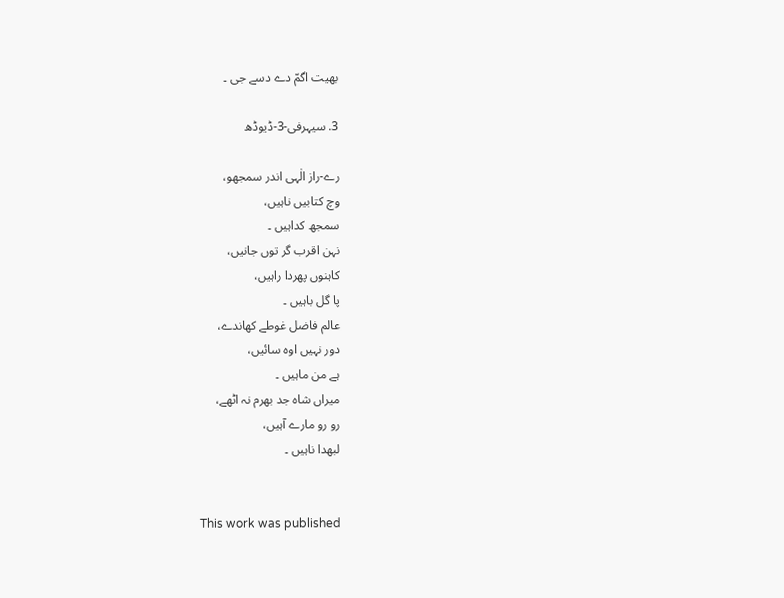بھیت اگمّ دے دسے جی ۔

3. سیہرفی-3-ڈیوڈھ

رے-راز الٰہی اندر سمجھو،
وچ کتابیں ناہیں،
سمجھ کداہیں ۔
نہن اقرب گر توں جانیں،
کاہنوں پھردا راہیں،
پا گل باہیں ۔
عالم فاضل غوطے کھاندے،
دور نہیں اوہ سائیں،
ہے من ماہیں ۔
میراں شاہ جد بھرم نہ اٹھے،
رو رو مارے آہیں،
لبھدا ناہیں ۔


This work was published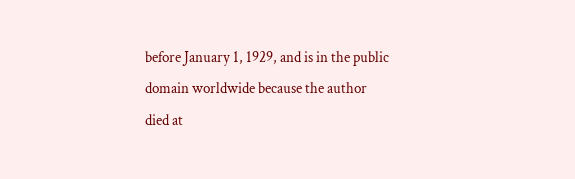before January 1, 1929, and is in the public domain worldwide because the author died at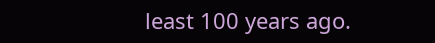least 100 years ago.